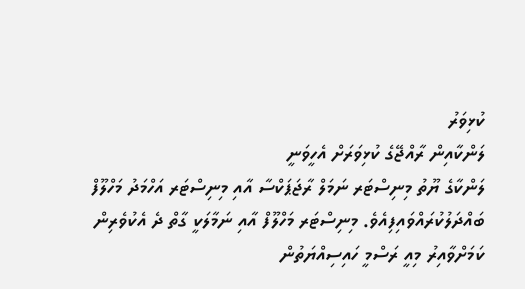ކުޅިވަރު
ލަންކާއިން ރާއްޖޭގެ ކުޅިވަރަށް އެހީވަނީ
ލަންކާގެ ޔޫތު މިނިސްޓަރ ނަމަލް ރާޖަޕަކްސާ އާއި މިނިސްޓަރ އަހްމަދު މަހްލޫފް ބައްދަލުކުރައްވައިފިއެވެ. މިނިސްޓަރ މަހްލޫފް އާއި ނަމާލަކީ ގާތް ދެ އެކުވެރިން ކަމަށްވާއިރު މިއީ ރަސްމީ ހައިސިއްޔަތުން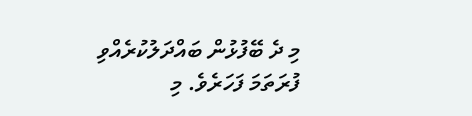މި ދެ ބޭފުޅުން ބައްދަލުކުރެއްވި ފުރަތަމަ ފަހަރެވެ. މި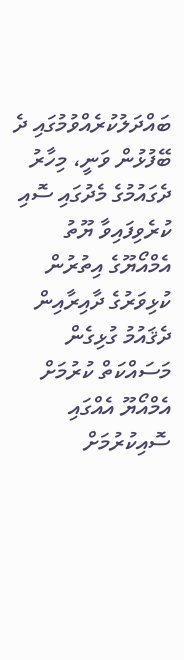ބައްދަލުކުރެއްވުމުގައި ދެ ބޭފުޅުން ވަނީ، މިހާރު ދެގައުމުގެ މެދުގައި ސޮއި ކުރެވިފައިވާ ޔޫތު އެމްއޯޔޫގެ އިތުރުން ކުޅިވަރުގެ ދާއިރާއިން ދެޤައުމު ގުޅިގެން މަސައްކަތް ކުރުމަށް އެމްއޯޔޫ އެއްގައި ސޮއިކުރުމަށް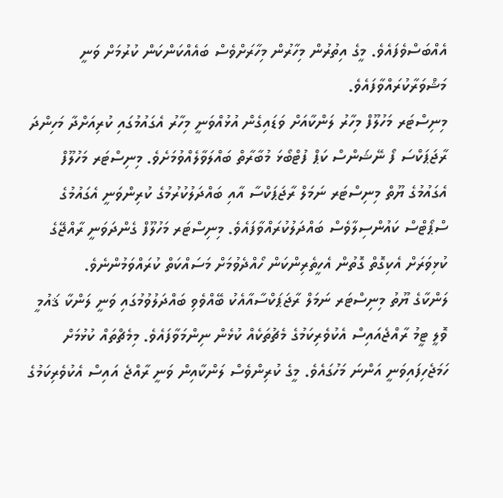އެއްބަސްވެފައެވެ. މީގެ އިތުރުން މިހާރުން މިހާރަށްވެސް ބައެއްކަންކަން ކުރުމަށް ވަނީ މަޝްވަރާކުރައްވާފައެވެ.
މިނިސްޓަރ މަހުލޫފް މިހާރު ލަންކާއަށް ވަޑައިގެން އުޅުއްވަނީ މިހާރު އެގައުމުގައި ކުރިއަށްދާ މަހިންދަ ރާޖަޕަކްސަ ފޯ ނޭޝަންސް ކަޕް ފުޓްބޯޅަ މުބާރާތް ބައްލަވާލެއްވުމަށެވެ. މިނިސްޓަރ މަހުލޫފް އެގައުމުގެ ޔޫތް މިނިސްޓަރ ނަމަލް ރާޖަޕަކްސާ އާއި ބައްދަލުކުރުމުގެ ކުރިންވަނީ އެގައުމުގެ ސްޕޯޓްސް ކައުންސިލާވެސް ބައްދަލުކުރައްވާފައެވެ. މިނިސްޓަރ މަހުލޫފް ގެންދަވަނީ ރާއްޖޭގެ ކުޅިވަރަށް އެކިގޮތް ގޮތުން އެހީތެރިންކަން ހޯއްދެވުމަށް މަސައްކަތް ކުރައްވަމުންނެވެ.
ލަންކާގެ ޔޫތު މިނިސްޓަރ ނަމަލް ރާޖަޕަކްސާއާއެކު ބޭއްވެވި ބައްދަލުވުމުގައި ވަނީ ލަންކާ ޤައުމީ ވޮލީ ޓީމު ރާއްޖެއައިސް އެކުވެރިކަމުގެ މެޗުތަކެއް ކުޅެން ނިންމަވާފައެވެ. މިމެޗްތައް ކުޅުމަށް ހަމަޖެހިފައިވަނީ އަންނަ މަހުގައެވެ. މީގެ ކުރިންވެސް ލަންކާއިން ވަނީ ރާއްޖެ އައިސް އެކުވެރިކަމުގެ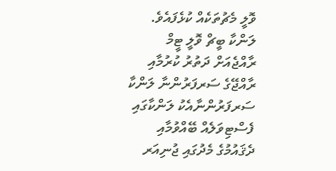ވޮލީ މެޗުތަކެއް ކުޅެފައެވެ. ލަންކާ ބީޗް ވޮލީ ޓީމް ރާއްޖެއަށް ދަތުރު ކުރުމާއި ރާއްޖޭގެ ސަރފަރުންނާ ލަންކާ ސަރފަރުންނާއެކު ލަންކާގައި ފެސްޓިވަލެއް ބޭއްވުމާއި ދެޤައުމުގެ މެދުގައި ޖުނިއަރ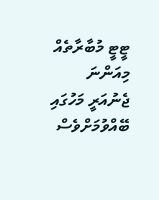ޓީޓީ މުބާރާތެއް މިއަންނަ ޖެނުއަރީ މަހުގައި ބޭއްވުމަށްވެސް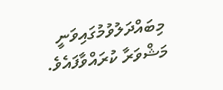މިބައްދަލުވުމުގައިވަނީ މަޝްވަރާ ކުރައްވާފައެވެ.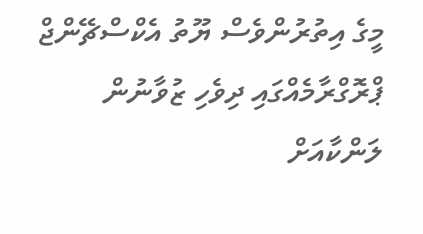މީގެ އިތުރުންވެސް ޔޫތު އެކްސްޗޭންޖް ޕްރޮގްރާމެއްގައި ދިވެހި ޒުވާނުން ލަންކާއަށް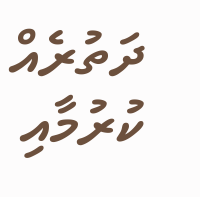ދަތުރެއް ކުރުމާއި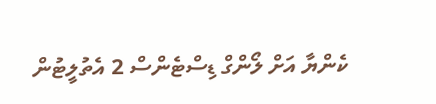ކެންޔާ އަށް ލޯންގް ޑިސްޓެންސް 2 އެތުލީޓުން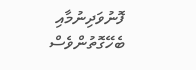ފޮނުވަދިނުމާއި ބެހޭގޮތުންވެސް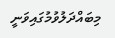މިބައްދަލުވުމުގައިވަނީ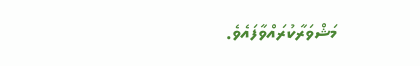މަޝްވަރާކުރައްވާފައެވެ.